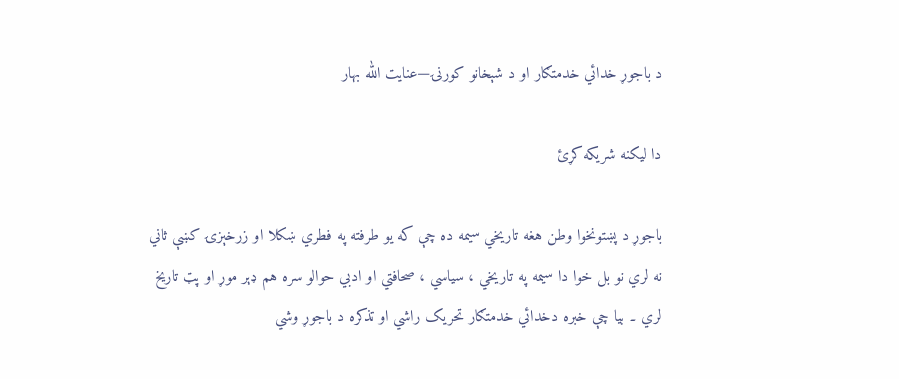د باجوړ خدائي خدمتګار او د شېخانو کورنۍ—عنايت الله بهار

دا ليکنه شريکه کړئ

باجوړ د پښتونخوا وطن هغه تاريخي سيمه ده چې که يو طرفته په فطري ښکلا او زرخېزۍ کښې ثاني نه لري نو بل خوا دا سيمه په تاريخي ، سياسي ، صحافتي او ادبي حوالو سره هم ډېر موړ او پټ تاريخ لري ۔ بيا چې خبره دخدائي خدمتګار تحريک راشي او تذکره د باجوړ وشي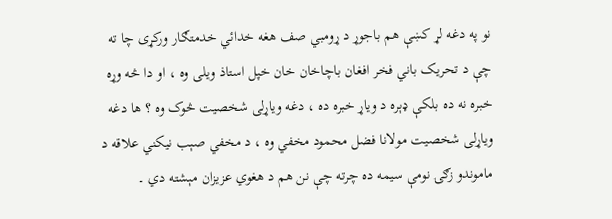نو په دغه لړ کښې هم باجوړ د ړومبي صف هغه خدائي خدمتګار ورکړی چا ته چې د تحريک باني فخر افغان باچاخان خان خپل استاذ ويلی وه ، او دا څه وړه خبره نه ده بلکې ډېره د وياړ خبره ده ، دغه وياړلی شخصيت څوک وه ؟ ها دغه وياړلی شخصيت مولانا فضل محمود مخفي وه ، د مخفي صېب نيکني علاقه د ماموندو زګۍ نومې سيمه ده چرته چې نن هم د هغوي عزيزان مېشته دي ۔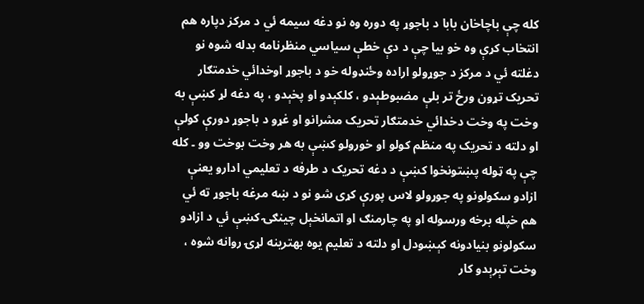کله چې باچاخان بابا د باجوړ په دوره وه نو دغه سيمه ئي د مرکز دپاره هم انتخاب کړې وه خو بيا چې د دې خطې سياسي منظرنامه بدله شوه نو دغلته ئي د مرکز د جوړولو اراده وځنډوله خو د باجوړ اوخدائي خدمتګار تحريک تړون ورځ تر بلې مضبوطېدو ، کلکېدو او پخېدو ، په دغه لړ کښې به وخت په وخت دخدائي خدمتګار تحريک مشرانو او غړو د باجوړ دورې کولې او دلته د تحريک په منظم کولو او خورولو کښې به هر وخت بوخت وو ۔ کله چې په ټوله پښتونخوا کښې د دغه تحريک د طرفه د تعليمي ادارو يعنې ازادو سکولونو په جوړولو لاس پورې کړی شو نو د ښه مرغه باجوړ ته ئي هم خپله برخه ورسوله او په چارمنګ او اتمانخېل چينګۍ کښې ئي د ازادو سکولونو بنيادونه کېښودل او دلته د تعليم يوه بهترينه لړۍ روانه شوه ، وخت تېرېدو کار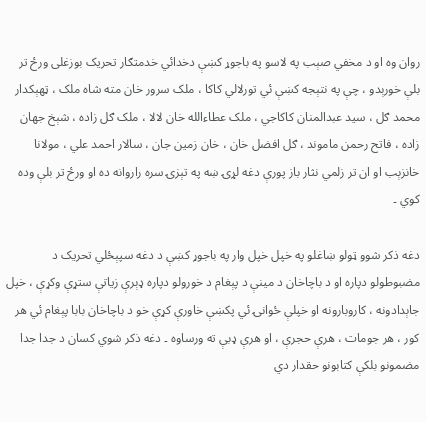روان وه او د مخفي صېب په لاسو په باجوړ کښې دخدائي خدمتګار تحريک بوزغلی ورځ تر بلې خورېدو ، چې په نتېجه کښې ئي تورلالي کاکا ، ملک سرور خان مته شاه ملک ، ټهېکدار محمد ګل ، سيد عبدالمنان کاکاجي ، ملک عطاءالله خان لالا ، ملک ګل زاده ، شېخ جهان زاده ، فاتح رحمن ماموند ، ګل افضل خان ، خان زمين جان ، سالار احمد علي ، مولانا خانزېب او ان تر زلمي نثار باز پورې دغه لړۍ ښه په تېزۍ سره راروانه ده او ورځ تر بلې وده کوي ۔

دغه ذکر شوو ټولو ښاغلو په خپل خپل وار په باجوړ کښې د دغه سپېځلي تحريک د مضبوطولو دپاره او د باچاخان د مينې د پېغام د خورولو دپاره ډېرې زياتې ستړې وکړې ، خپل جاېدادونه ، کاروبارونه او خپلې ځوانۍ ئي پکښې خاورې کړې خو د باچاخان بابا پېغام ئي هر کور ، هر جومات ، هرې حجرې ، او هرې ډبې ته ورساوه ۔ دغه ذکر شوي کسان د جدا جدا مضمونو بلکې کتابونو حقدار دي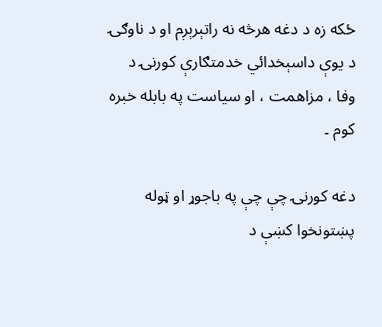ځکه زه د دغه هرڅه نه راتېرېږم او د ناوګۍ د يوې داسېخدائي خدمتګارې کورنۍ د وفا ، مزاهمت ، او سياست په بابله خبره کوم ۔

دغه کورنۍ چې چې په باجوړ او ټوله پښتونخوا کښې د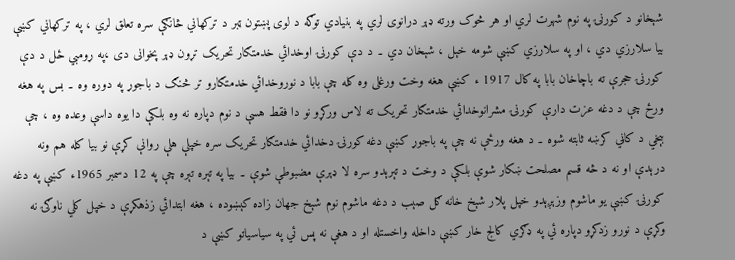شېخانو د کورنۍ په نوم شهرت لري او هر څوک ورته ډېر درانوی لري په بنيادي توګه د لوی پښتون ټبر د ترکهاني څانګې سره تعلق لري ، په ترکهاني کښې بيا سلارزي دي ، او په سلارزي کښې شومه خېل ، شېخان دي ۔ د دې کورنۍ اوخدائي خدمتګار تحريک تړون ډېر پخوانی دی ،په ړومبي ځل د دې کورنۍ حجرې ته باچاخان بابا په کال 1917 ء کښې هغه وخت ورغلی وه کله چې بابا د نوروخدائي خدمتګارو تر څنګ د باجوړ په دوره وه ۔ بس په هغه ورځ چې د دغه عزت دارې کورنۍ مشرانوخدائي خدمتګار تحريک ته لاس ورکړو نو دا فقط هسې د نوم دپاره نه وه بلکې دا يوه داسې وعده وه ، چې بېخي د کاڼي کرښه ثابته شوه ۔ د هغه ورځې نه چې په باجوړ کښې دغه کورنۍ دخدائي خدمتګار تحريک سره خپلې هلې روانې کړې نو بيا کله هم ونه درېدې او نه د څه قسم مصلحت ښکار شوې بلکې د وخت د تېرېدو سره لا ډېرې مضبوطې شوې ۔ بيا په تېره تېره چې په 12 دسمبر 1965ء کښې په دغه کورنۍ کښې يو ماشوم وزېږېدو خپل پلار شېخ خانه ګل صېب د دغه ماشوم نوم شېخ جهان زاده کېښوده ، هغه ابتدائي زذهکړې د خپل کلي ناوګۍ نه وکړې د نورو زدکړو دپاره ئي په ډګري کالج خار کښې داخله واخستله او د هغې نه پس ئي په سياسياتو کښې د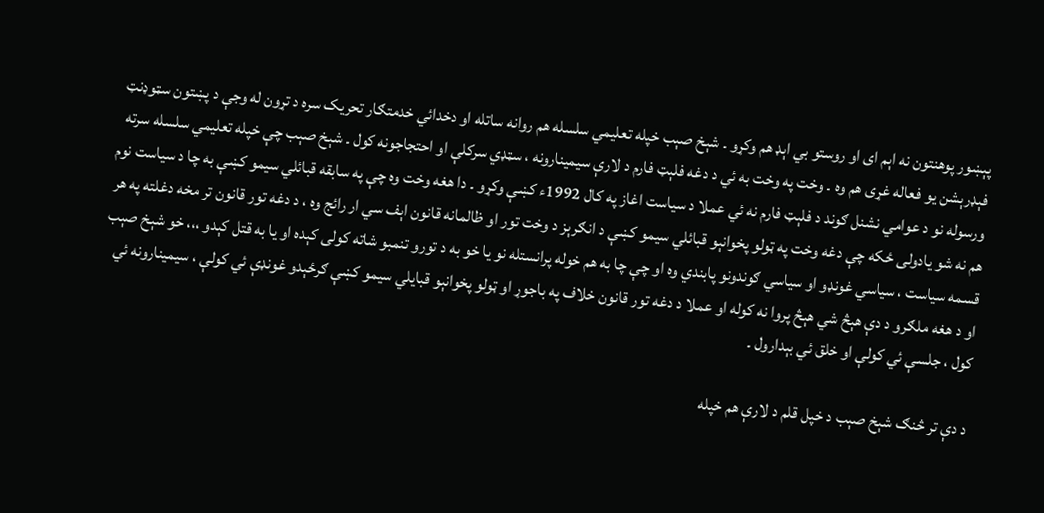پېښور پوهنتون نه اېم ای او روستو بي اېډ هم وکړو ۔ شېخ صېب خپله تعليمي سلسله هم روانه ساتله او دخدائي خدمتګار تحريک سره د تړون له وجې د پښتون سټوډنټ فېډرېشن يو فعاله غړی هم وه ۔ وخت په وخت به ئي د دغه فلېټ فارم د لارې سيمينارونه ، سټډي سرکلې او احتجاجونه کول ۔ شېخ صېب چې خپله تعليمي سلسله سرته ورسوله نو د عوامي نشنل ګوند د فلېټ فارم نه ئي عملا د سياست اغاز په کال 1992ء کښې وکړو ۔ دا هغه وخت وه چې په سابقه قبائلي سيمو کښې به چا د سياست نوم هم نه شو يادولی ځکه چې دغه وخت په ټولو پخوانېو قبائلي سيمو کښې د انګرېز د وخت تور او ظالمانه قانون اېف سي ار رائج وه ، د دغه تور قانون تر مخه دغلته په هر قسمه سياست ، سياسي غونډو او سياسي ګوندونو پابندي وه او چې چا به هم خوله پرانستله نو يا خو به د تورو تنمبو شاته کولی کېده او يا به قتل کېدو ،،، خو شېخ صېب او د هغه ملګرو د دې هېڅ شي هېڅ پروا نه کوله او عملا د دغه تور قانون خلاف په باجوړ او ټولو پخوانېو قبايلي سيمو کښې ګرځېدو غونډې ئي کولې ، سيمينارونه ئي کول ، جلسې ئي کولې او خلق ئي بېدارول ۔

د دې تر څنګ شېخ صېب د خپل قلم د لارې هم خپله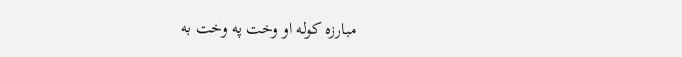مبارزه کوله او وخت په وخت به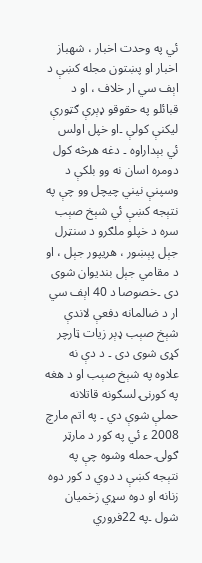ئي په وحدت اخبار ، شهباز اخبار او پښتون مجله کښې د اېف سي ار خلاف ، او د قبائلو په حقوقو ډېرې ګټورې ليکنې کولې ۔او خپل اولس ئي بېداراوه ۔ دغه هرڅه کول دومره اسان نه وو بلکې د وسپنې نيني چيچل وو چې په نتېجه کښې ئي شېخ صېب سره د خپلو ملګرو د سنټرل جېل پېښور ، هريپور جېل ، او د مقامي جېل بنديوان شوی دی ۔خصوصا د 40 اېف سي ار د ضالمانه دفعې لاندې شېخ صېب ډېر زيات ټارچر کړی شوی دی ۔ د دې نه علاوه په شېخ صېب او د هغه په کورنۍ لسګونه قاتلانه حملې شوې دي ۔ په اتم مارچ 2008 ء ئي په کور د مارټر ګولۍ حمله وشوه چې په نتېجه کښې د دوي د کور دوه زنانه او دوه سړي زخميان شول ۔په 22فروري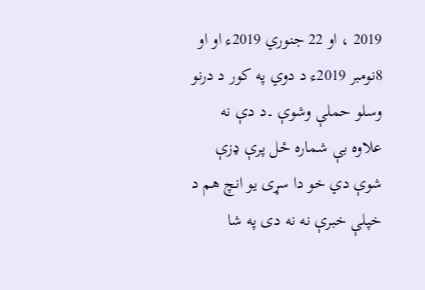2019 ، او 22 جنوري 2019ء او او 8نومبر 2019ء د دوي په کور د درنو وسلو حملې وشوې ۔د دې نه علاوه بې شماره ځل پرې ډزې شوې دي خو دا سړی يو انچ هم د خپلې خبرې نه نه دی په شا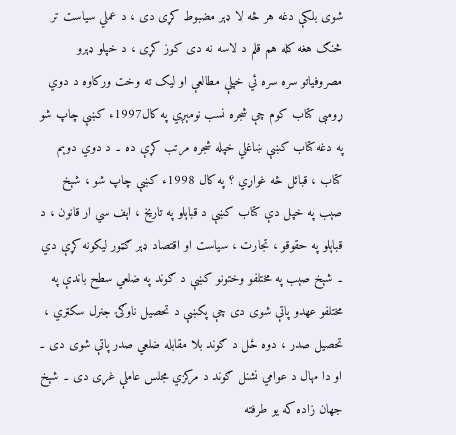شوی بلکې دغه هر څه لا ډېر مضبوط کړی دی ، د عملي سياست تر څنګ هغه کله هم قلم د لاسه نه دی کوز کړی ، د خپلو ډېرو مصروفياتو سره سره ئي خپلې مطالعې او ليک ته وخت ورکاوه د دوي ړومبی کتاب کوم چې شجره نسب نومېږي په کال1997ء کښې چاپ شو په دغه کتاب کښې ښاغلي خپله شجره مرتب کړې ده ۔ د دوي دوېم کتاب ، قبائل څه غواړي ؟ په کال 1998ء کښې چاپ شو ، شېخ صېب په خپل دې کتاب کښې د قباېلو په تاريخ ، اېف سي ار قانون ، د قباېلو په حقوقو ، تجارت ، سياست او اقتصاد ډېر ګټور ليکونه کړې دي ۔ شېخ صېب په مختلفو وختونو کښې د ګوند په ضلعي سطح باندې په مختلفو عهدو پاتې شوی دی چې پکښې د تحصيل ناوګۍ جنرل سکټري ، تحصيل صدر ، دوه ځل د ګوند بلا مقابله ضلعي صدر پاتې شوی دی ۔ او دا مهال د عوامي نشنل ګوند د مرکزي مجلس عاملې غړی دی ۔ شېخ جهان زاده که يو طرفته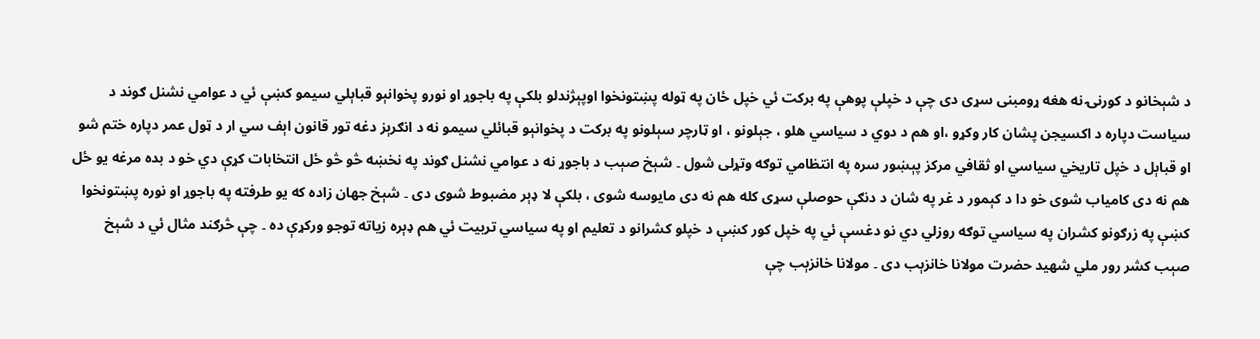د شېخانو د کورنۍ نه هغه ړومبنی سړی دی چې د خپلې پوهې په برکت ئي خپل ځان په ټوله پښتونخوا اوپېژندلو بلکې په باجوړ او نورو پخوانېو قباېلي سيمو کښې ئي د عوامي نشنل ګوند د سياست دپاره د اکسيجن پشان کار وکړو ،او هم د دوي د سياسي هلو ، جېلونو ، او ټارچر سېلونو په برکت د پخوانېو قبائلي سيمو نه د انګرېز دغه تور قانون اېف سي ار د ټول عمر دپاره ختم شو او قباېل د خپل تاريخي سياسي او ثقافي مرکز پېښور سره په انتظامي توګه وتړلی شول ۔ شېخ صېب د باجوړ نه د عوامي نشنل ګوند په نخښه څو څو ځل انتخابات کړې دي خو د بده مرغه يو ځل هم نه دی کامياب شوی خو دا د کېمور د غر په شان د دنګې حوصلې سړی کله هم نه دی مايوسه شوی ، بلکې لا ډېر مضبوط شوی دی ۔ شېخ جهان زاده که يو طرفته په باجوړ او نوره پښتونخوا کښې په زرګونو کشران په سياسي توګه روزلي دي نو دغسې ئي په خپل کور کښې د خپلو کشرانو د تعليم او په سياسي تربيت ئي هم ډېره زياته توجو ورکړې ده ۔ چې څرګند مثال ئي د شېخ صېب کشر رور ملي شهيد حضرت مولانا خانزېب دی ۔ مولانا خانزېب چې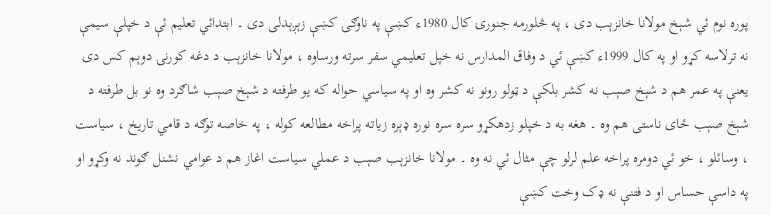پوره نوم ئي شېخ مولانا خانزېب دی ، په څلورمه جنورۍ کال 1980ء کښې په ناوګۍ کښې زېږېدلی دی ۔ ابتدائي تعليم ئې د خپلې سيمې نه ترلاسه کړو او په کال 1999ء کښې ئي د وفاق المدارس نه خپل تعليمي سفر سرته ورساوه ، مولانا خانزېب د دغه کورنۍ دوېم کس دی يعنې په عمر هم د شېخ صېب نه کشر بلکې د ټولو رونو نه کشر وه او په سياسي حواله که يو طرفته د شېخ صېب شاګرد وه نو بل طرفته د شېخ صېب ځای ناستی هم وه ۔ هغه به د خپلو زدهکړو سره سره نوره ډېره زياته پراخه مطالعه کوله ، په خاصه توګه د قامي تاريخ ، سياست ، وسائلو ، خو ئي دومره پراخه علم لرلو چې مثال ئي نه وه ۔ مولانا خانزېب صېب د عملي سياست اغاز هم د عوامي نشنل ګوند نه وکړو او په داسې حساس او د فتنې نه ډک وخت کښې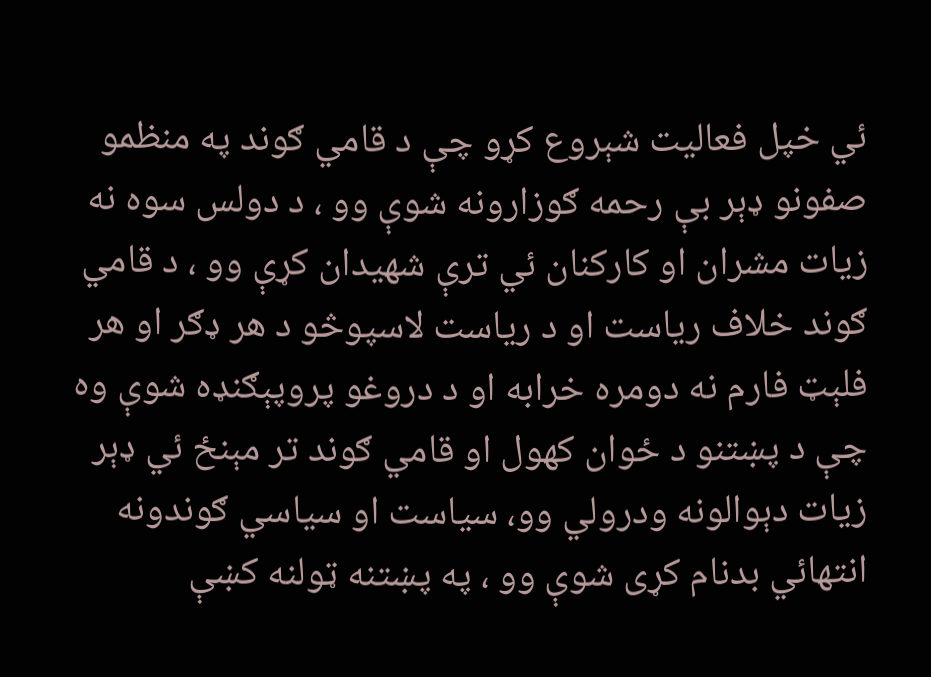ئي خپل فعاليت شېروع کړو چې د قامي ګوند په منظمو صفونو ډېر بې رحمه ګوزارونه شوې وو ، د دولس سوه نه زيات مشران او کارکنان ئي ترې شهيدان کړې وو ، د قامي ګوند خلاف رياست او د رياست لاسپوڅو د هر ډګر او هر فلېټ فارم نه دومره خرابه او د دروغو پروپېګنډه شوې وه چې د پښتنو د ځوان کهول او قامي ګوند تر مېنځ ئي ډېر زيات دېوالونه ودرولي وو، سياست او سياسي ګوندونه انتهائي بدنام کړی شوې وو ، په پښتنه ټولنه کښې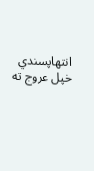انتهاپسندي خپل عروج ته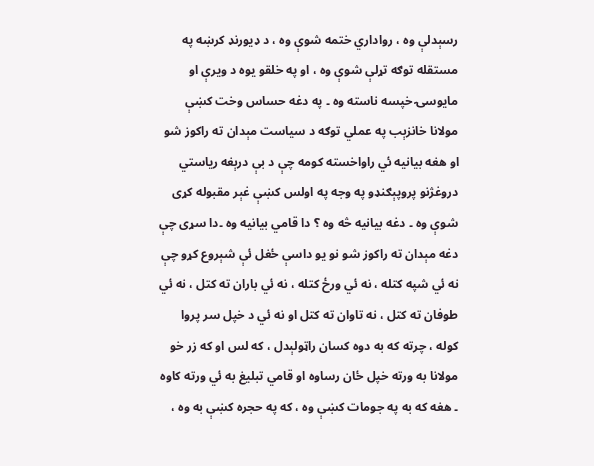رسېدلې وه ، رواداري ختمه شوې وه ، د ډيورنډ کرښه په مستقله توګه تړلې شوې وه ، او په خلقو يوه د ويرې او مايوسۍ خپسه ناسته وه ۔ په دغه حساس وخت کښې مولانا خانزېب په عملي توګه د سياست مېدان ته راکوز شو او هغه بيانيه ئي راواخسته کومه چې د بې درېغه رياستي دروغژنو پروپېګنډو په وجه په اولس کښې غېر مقبوله کړی شوې وه ۔ دغه بيانيه څه وه ؟ دا قامي بيانيه وه ۔دا سړی چې دغه مېدان ته راکوز شو نو يو داسې ځغل ئې شېروع کړو چې نه ئي شپه کتله ، نه ئي ورځ کتله ، نه ئي باران ته کتل ، نه ئي طوفان ته کتل ، نه تاوان ته کتل او نه ئي د خپل سر پروا کوله ، چرته که به دوه کسان راټولېدل ، که لس او که زر خو مولانا به ورته خپل ځان رساوه او قامي تبليغ به ئي ورته کاوه ۔ هغه که به په جومات کښې وه ، که په حجره کښې به وه ،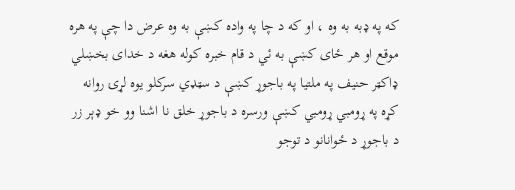که په ډبه به وه ، او که د چا په واده کښې به وه عرض دا چې په هره موقع او هر ځای کښې به ئي د قام خبره کوله هغه د خدای بخښلي ډاکټر حنيف په ملتيا په باجوړ کښې د سټډي سرکلو يوه لړۍ روانه کړه په ړومبي ړومبي کښې ورسره د باجوړ خلق نا اشنا وو خو ډېر زر د باجوړ د ځوانانو د توجو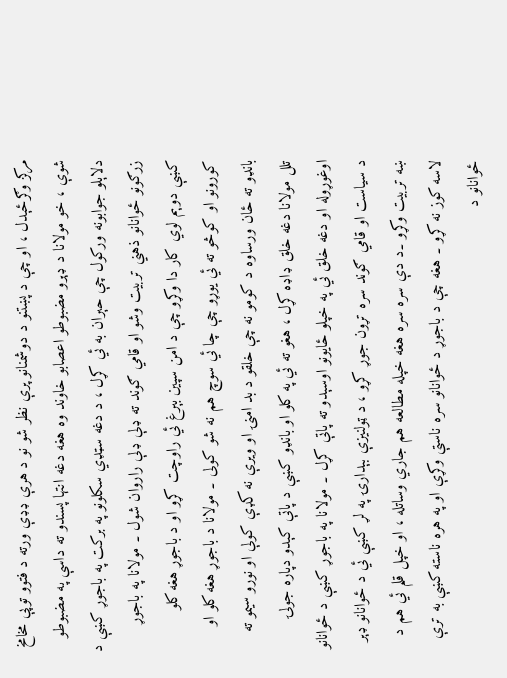مرکز وګرځېدل ، او چې د پښتنو د دوشمنانو پرې نظر شو نو د هرې ډډې ورته د فتوو توپې مخامخ شوې ، خو مولانا د ډېرو مضبوطو اعصابو خاوند وه هغه دغه انتها پسندو ته داسې په مضبوطو دلاېلو جوابونه ورکول چې حېران به ئي کړل ، د دغه سټډي سکلونو په برکت په باجوړ کښې د زرګونو ځوانانو ذهني تربيت وشو او قامي ګوند ته ډلې ډلې راروان شول ۔ مولانا په باجوړ کښې دوېم لوي کار دا وکړو چې د امن سپين بېرغ ئي راوچت کړو او د باجوړ هغه کلو کورونو او کوڅو ته ئي يوړو چې چا ئي سوچ هم نه شو کولی ۔ مولانا د باجوړ هغه کلو او بانډو ته ځان ورساوه د کومو نه چې خلقو د بد امنۍ او ويرې نه کډې کولې او نورو سيمو ته تلل مولانا دغه خلق ډاډه کړل ، هغو ته ئي په کلو او بانډو کښې د پاتې کېدو دپاره جولۍ اوغوړوله او دغه خلق ئي په خپلو ځايونو اوسېدو ته پاتې کړل ۔ مولانا په باجوړ کښې د ځوانانو د سياست او قامي ګوند سره تړون جوړ کړو ، د ټولنيزې بېدارۍ په لړ کښې ئي د ځوانانو ډېر ښه تربيت وکړو ۔د دې سره سره هغه خپله مطالعه هم جاري وساتله ، او خپل قلم ئي هم د لاسه کوز نه کړو ۔ هغه چې د باجوړ د ځوانانو سره ناستې وکړې او په هره ناسته کښې به ترې ځوانانو د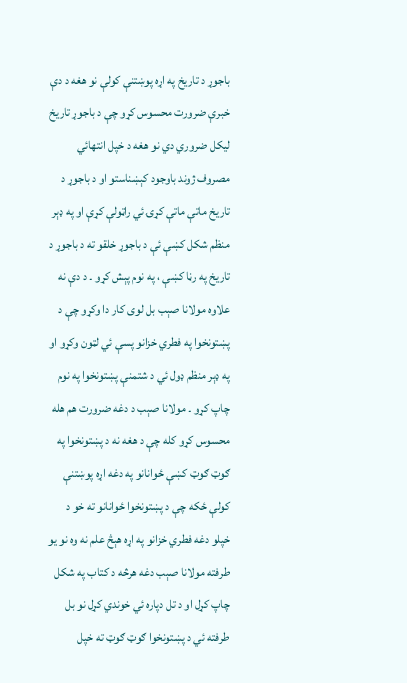باجوړ د تاريخ په اړه پوښتنې کولې نو هغه د دې خبرې ضرورت محسوس کړو چې د باجوړ تاريخ ليکل ضروري دي نو هغه د خپل انتهائي مصروف ژوند باوجود کېښناستو او د باجوړ د تاريخ ماتې ماتې کړۍ ئي راټولې کړې او په ډېر منظم شکل کښې ئې د باجوړ خلقو ته د باجوړ د تاريخ په رڼا کښې ، په نوم پېش کړو ۔ د دې نه علاوه مولانا صېب بل لوی کار دا وکړو چې د پښتونخوا په فطري خزانو پسې ئي لټون وکړو او په ډېر منظم ډول ئي د شتمنې پښتونخوا په نوم چاپ کړو ۔ مولانا صېب د دغه ضرورت هم هله محسوس کړو کله چې د هغه نه د پښتونخوا په ګوټ ګوټ کښې ځوانانو په دغه اړه پوښتنې کولې ځکه چې د پښتونخوا ځوانانو ته خو د خپلو دغه فطري خزانو په اړه هېڅ علم نه وه نو يو طرفته مولانا صېب دغه هرڅه د کتاب په شکل چاپ کړل او د تل دپاره ئي خوندي کړل نو بل طرفته ئي د پښتونخوا ګوټ ګوټ ته خپل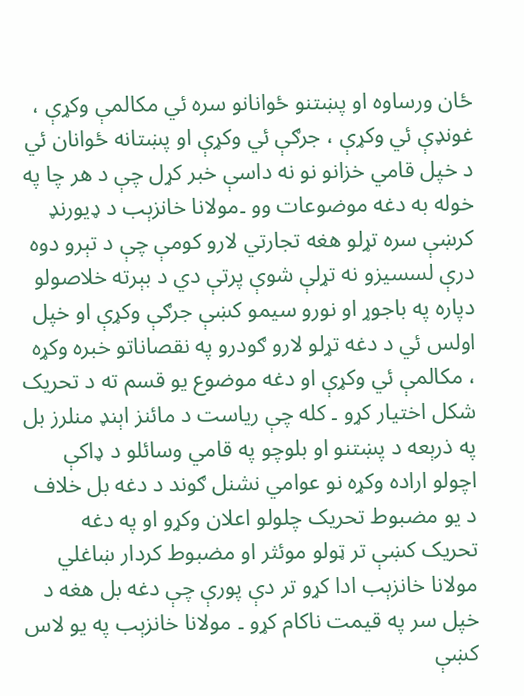ځان ورساوه او پښتنو ځوانانو سره ئي مکالمې وکړې ، غونډې ئي وکړې ، جرګې ئي وکړې او پښتانه ځوانان ئي د خپل قامي خزانو نو نه داسې خبر کړل چې د هر چا په خوله به دغه موضوعات وو ۔مولانا خانزېب د ډيورنډ کرښې سره تړلو هغه تجارتي لارو کومې چې د تېرو دوه درې لسسيزو نه تړلې شوې پرتې دي د بېرته خلاصولو دپاره په باجوړ او نورو سيمو کښې جرګې وکړې او خپل اولس ئي د دغه تړلو لارو ګودرو په نقصاناتو خبره وکړه ، مکالمې ئي وکړې او دغه موضوع يو قسم ته د تحريک شکل اختيار کړو ۔ کله چې رياست د مائنز اېنډ منلرز بل په ذرېعه د پښتنو او بلوچو په قامي وسائلو د ډاکې اچولو اراده وکړه نو عوامي نشنل ګوند د دغه بل خلاف د يو مضبوط تحريک چلولو اعلان وکړو او په دغه تحريک کښې تر ټولو موئثر او مضبوط کردار ښاغلي مولانا خانزېب ادا کړو تر دې پورې چې دغه بل هغه د خپل سر په قيمت ناکام کړو ۔ مولانا خانزېب په يو لاس کښې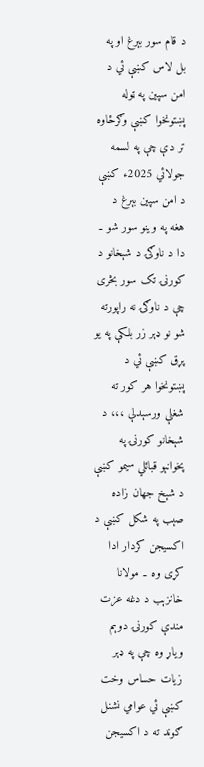د قام سور بېرغ او په بل لاس کښې ئي د امن سپين په ټوله پښتونخوا کښې وګرځاوه تر دې چې په لسمه جولائي 2025ء کښې د امن سپين بېرغ د هغه په وينو سور شو ۔ دا د ناوګۍ د شېخانو د کورنۍ تک سور بڅری چې د ناوګۍ نه راپورته شو نو ډېر زر بلکې په يو پړق کښې ئي د پښتونخوا هر کور ته شغلې ورسېدلې ،،، د شېخانو کورنۍ په پخوانېو قبائلي سيمو کښې د شېخ جهان زاده صېب په شکل کښې د اکسيجن کردار ادا کړی وه ۔ مولانا خانزېب د دغه عزت مندې کورنۍ دوېم وياړ وه چې په ډېر زيات حساس وخت کښې ئي عوامي نشنل ګوند ته د اکسيجن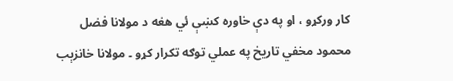کار ورکړو ، او په دې خاوره کښې ئي هغه د مولانا فضل محمود مخفي تاريخ په عملي توګه تکرار کړو ۔ مولانا خانزېب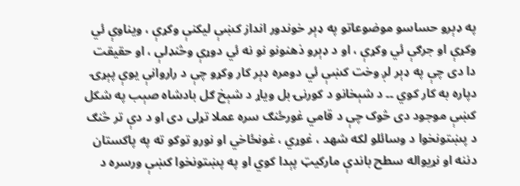په ډېرو حساسو موضوعاتو په ډېر خوندور انداز کښې ليکنې وکړې ، ويناوې ئي وکړې او جرګې ئي وکړې ، او د ډېرو ذهنونو نو نه ئي دوړې وڅنډلې ، او حقيقت دا دی چې په ډېر لږ وخت کښې ئي دومره ډېر کار وکړو چې د راروانې يوې پېړۍ دپاره به کار کوي ۔۔ د شېخانو د کورنۍ بل وياړ د شېخ ګل بادشاه صېب په شکل کښې موجود دی څوک چې د قامي غورځنګ سره عملا تړلی دی او د دې تر څنګ د پښتونخوا د وسائلو لکه شهد ، غوړي ، غونځاخي او نورو توکو ته په پاکستان دننه او نړيواله سطح باندې مارکيټ پېدا کوي او په پښتونخوا کښې ورسره د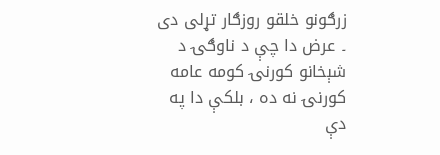زرګونو خلقو روزګار تړلی دی ۔ عرض دا چې د ناوګۍ د شېخانو کورنۍ کومه عامه کورنۍ نه ده ، بلکې دا په دې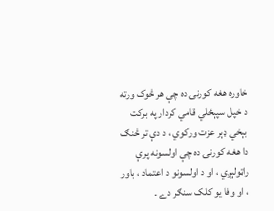خاوره هغه کورنۍ ده چې هر څوک ورته د خپل سپېځلي قامي کردار په برکت بېخي ډېر عزت ورکوي ، د دې تر څنګ دا هغه کورنۍ ده چې اولسونه پرې راټولېږي ، او د اولسونو د اعتماد ، باور ، او وفا يو کلک سنګر دے ۔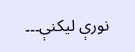نورې ليکنې۔۔۔